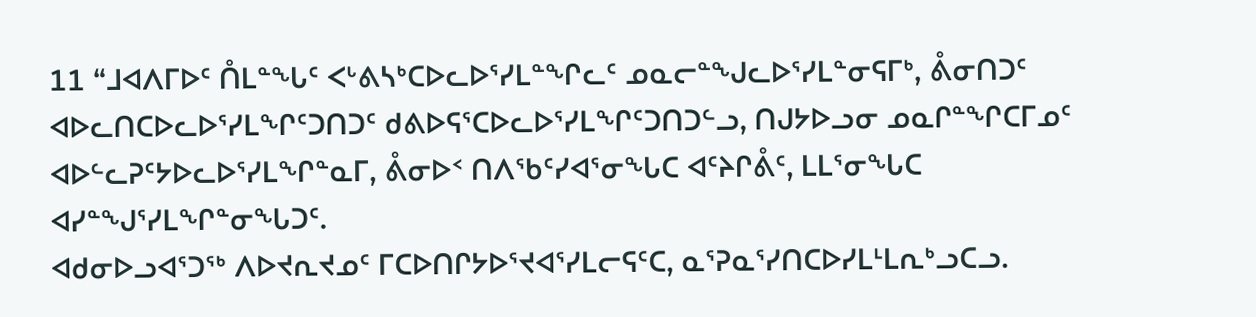11 “ᒧᐊᐱᒥᐅᑦ ᑍᒪᓐᖓᑦ ᐸᒡᕕᓴᒃᑕᐅᓚᐅᕐᓯᒪᓐᖏᓚᑦ ᓄᓇᓕᓐᖑᓚᐅᕐᓯᒪᓐᓂᕋᒥᒃ, ᕔᓂᑎᑐᑦ ᐊᐅᓚᑎᑕᐅᓚᐅᕐᓯᒪᖏᑦᑐᑎᑐᑦ ᑯᕕᐅᕋᕐᑕᐅᓚᐅᕐᓯᒪᖏᑦᑐᑎᑐᓪᓗ, ᑎᒍᔭᐅᓗᓂ ᓄᓇᒋᓐᖏᑕᒥᓄᑦ ᐊᐅᓪᓚᕈᑦᔭᐅᓚᐅᕐᓯᒪᖏᓐᓇᒥ, ᕔᓂᐅᑉ ᑎᐱᖃᑦᓯᐊᕐᓂᖓᑕ ᐊᑦᔨᒋᕔᑦ, ᒪᒪᕐᓂᖓᑕ ᐊᓯᓐᖑᕐᓯᒪᖏᓐᓂᖓᑐᑦ.
ᐊᑯᓂᐅᓗᐊᕐᑐᖅ ᐱᐅᔪᕆᔪᓄᑦ ᒥᑕᐅᑎᒋᔭᐅᕐᔪᐊᕐᓯᒪᓕᕋᑦᑕ, ᓇᕐᕈᓇᕐᓯᑎᑕᐅᓯᒪᒻᒪᕆᒃᓗᑕᓗ.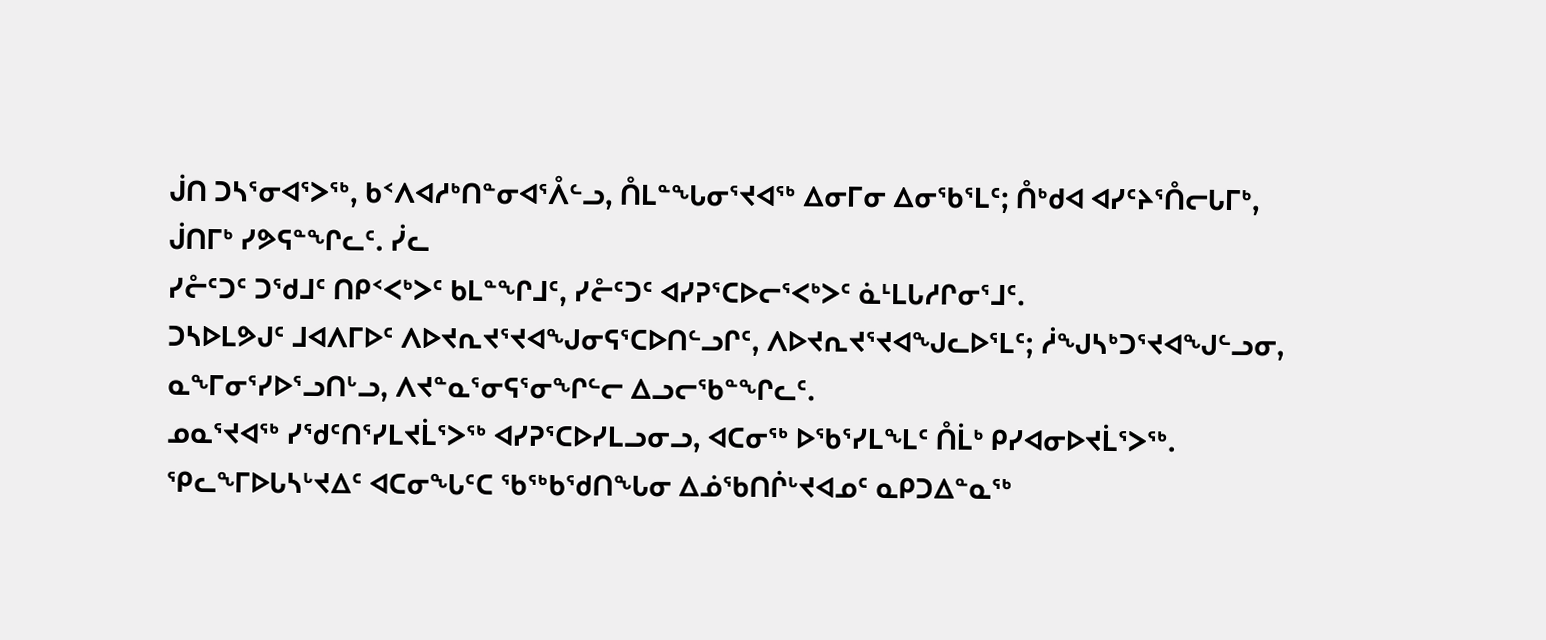ᒎᑎ ᑐᓴᕐᓂᐊᕐᐳᖅ, ᑲᑉᐱᐊᓱᒃᑎᓐᓂᐊᕐᐰᓪᓗ, ᑍᒪᓐᖓᓂᕐᔪᐊᖅ ᐃᓂᒥᓂ ᐃᓂᖃᕐᒪᑦ; ᑍᒃᑯᐊ ᐊᓯᑦᔨᕐᑍᓕᒐᒥᒃ, ᒎᑎᒥᒃ ᓯᕗᕋᓐᖏᓚᑦ. ᓰᓚ
ᓯᓔᑦᑐᑦ ᑐᖁᒧᑦ ᑎᑭᑉᐸᒃᐳᑦ ᑲᒪᓐᖏᒧᑦ, ᓯᓔᑦᑐᑦ ᐊᓯᕈᕐᑕᐅᓕᕐᐸᒃᐳᑦ ᓈᒻᒪᒐᓱᒋᓂᕐᒧᑦ.
ᑐᓴᐅᒪᕗᒍᑦ ᒧᐊᐱᒥᐅᑦ ᐱᐅᔪᕆᔪᕐᔪᐊᖑᓂᕋᕐᑕᐅᑎᓪᓗᒋᑦ, ᐱᐅᔪᕆᔪᕐᔪᐊᖑᓚᐅᕐᒪᑦ; ᓲᖑᓴᒃᑐᕐᔪᐊᖑᓪᓗᓂ, ᓇᖕᒥᓂᕐᓯᐅᕐᓗᑎᒡᓗ, ᐱᔪᓐᓇᕐᓂᕋᕐᓂᖏᓪᓕ ᐃᓗᓕᖃᓐᖏᓚᑦ.
ᓄᓇᕐᔪᐊᖅ ᓯᖁᑦᑎᕐᓯᒪᔪᒫᕐᐳᖅ ᐊᓯᕈᕐᑕᐅᓯᒪᓗᓂᓗ, ᐊᑕᓂᖅ ᐅᖃᕐᓯᒪᖕᒪᑦ ᑍᒫᒃ ᑭᓯᐊᓂᐅᔪᒫᕐᐳᖅ.
ᕿᓚᖕᒥᐅᒐᓴᒡᔪᐃᑦ ᐊᑕᓂᖓᑦᑕ ᖃᖅᑲᖁᑎᖓᓂ ᐃᓅᖃᑎᒌᒡᔪᐊᓄᑦ ᓇᑭᑐᐃᓐᓇᖅ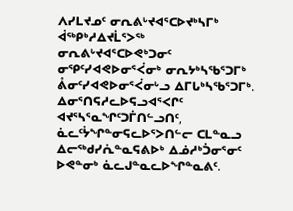ᐱᓯᒪᔪᓄᑦ ᓂᕆᕕᒡᔪᐊᕐᑕᐅᔪᒃᓴᒥᒃ ᐋᖅᑭᒃᓱᐃᔪᒫᕐᐳᖅ ᓂᕆᕕᒡᔪᐊᕐᑕᐅᕙᒃᑐᓂᑦ ᓂᕿᑦᓯᐊᕙᐅᓂᕐᐹᓂᒃ ᓂᕆᔭᒃᓴᖃᕐᑐᒥᒃ ᕔᓂᑦᓯᐊᕙᐅᓂᕐᐹᓂᒡᓗ ᐃᒥᒐᒃᓴᖃᕐᑐᒥᒃ.
ᐃᓂᕐᑎᕋᓱᓚᐅᕋᓗᐊᕐᐸᒋᑦ ᐊᔪᕐᓴᕐᓇᖏᑦᑐᒦᑎᓪᓗᑎᑦ, ᓈᓚᑦᔮᖏᓐᓂᕋᓚᐅᕐᐳᑎᓪᓕ ᑕᒪᓐᓇᓗ ᐃᓕᖅᑯᓯᕇᓐᓇᕋᕕᐅᒃ ᐃᓅᓱᒃᑑᓂᕐᓂᑦ ᐅᕙᓐᓂᒃ ᓈᓚᒍᓐᓇᓚᐅᖏᓐᓇᕕᑦ.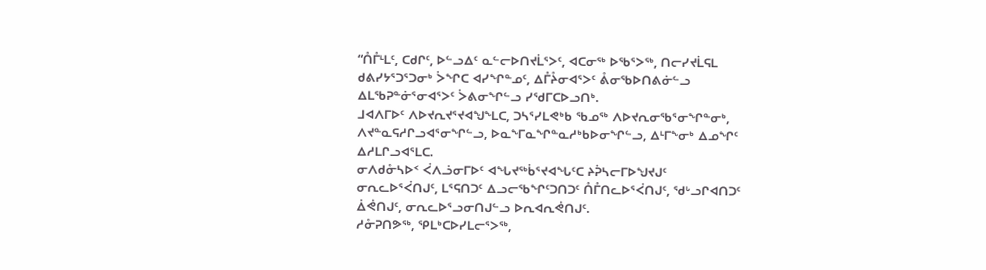“ᑍᒤᒻᒪᑦ, ᑕᑯᒋᑦ, ᐅᓪᓗᐃᑦ ᓇᓪᓕᐅᑎᔪᒫᕐᐳᑦ, ᐊᑕᓂᖅ ᐅᖃᕐᐳᖅ, ᑎᓕᓯᔪᒫᕋᒪ ᑯᕕᓯᔭᕐᑐᕐᑐᓂᒃ ᐴᖏᑕ ᐊᓯᖏᓐᓄᑦ, ᐃᒤᔧᓂᐊᕐᐳᑦ ᕔᓂᖃᐅᑎᕕᓃᓪᓗ ᐃᒪᖃᕈᓐᓃᕐᓂᐊᕐᐳᑦ ᐴᕕᓂᖏᓪᓗ ᓯᖁᒥᑕᐅᓗᑎᒃ.
ᒧᐊᐱᒥᐅᑦ ᐱᐅᔪᕆᔪᕐᔪᐊᖑᖕᒪᑕ, ᑐᓴᕐᓯᒪᕙᒃᑲ ᖃᓄᖅ ᐱᐅᔪᕆᓂᖃᕐᓂᖏᓐᓂᒃ, ᐱᔪᓐᓇᕋᓱᒋᓗᐊᕐᓂᖏᓪᓗ, ᐅᓇᖕᒥᓇᖏᓐᓇᓱᒃᑲᐅᓂᖏᓪᓗ, ᐃᒻᒥᖕᓂᒃ ᐃᓄᖏᑦ ᐃᓱᒪᒋᓗᐊᕐᒪᑕ.
ᓂᐱᑯᓁᓴᐅᑉ ᐹᐱᓘᓂᒥᐅᑦ ᐊᖓᔪᖅᑳᕐᔪᐊᖓᑦᑕ ᔨᕉᓴᓕᒥᐅᖑᔪᒍᑦ ᓂᕆᓚᐅᕐᐹᑎᒍᑦ, ᒪᕐᕋᑎᑐᑦ ᐃᓗᓕᖃᖏᑦᑐᑎᑐᑦ ᑍᒤᑎᓚᐅᕐᐹᑎᒍᑦ, ᖁᒡᓗᒋᐊᑎᑐᑦ ᐄᕚᑎᒍᑦ, ᓂᕆᓚᐅᕐᓗᓂᑎᒍᓪᓗ ᐅᕆᐊᕆᕚᑎᒍᑦ.
ᓱᓁᕈᑎᕗᖅ, ᕿᒪᒃᑕᐅᓯᒪᓕᕐᐳᖅ,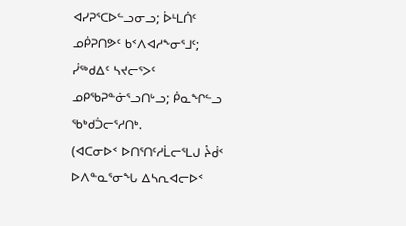ᐊᓯᕈᕐᑕᐅᓪᓗᓂᓗ; ᐆᒻᒪᑏᑦ ᓄᑮᕈᑎᕗᑦ ᑲᑉᐱᐊᓱᖕᓂᕐᒧᑦ; ᓰᖅᑯᐃᑦ ᓴᔪᓕᕐᐳᑦ ᓄᑭᖃᕈᓐᓃᕐᓗᑎᒡᓗ; ᑮᓇᖏᓪᓗ ᖃᒃᑯᑑᓕᕐᓱᑎᒃ.
(ᐊᑕᓂᐅᑉ ᐅᑎᕐᑎᑦᓱᒫᓕᕐᒪᒍ ᔧᑰᑉ ᐅᐱᓐᓇᕐᓂᖓ ᐃᓴᕆᐊᓕᐅᑉ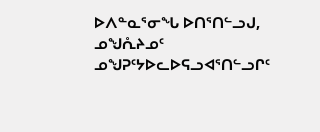ᐅᐱᓐᓇᕐᓂᖓ ᐅᑎᕐᑎᓪᓗᒍ, ᓄᖑᕅᔨᓄᑦ ᓄᖑᕈᑦᔭᐅᓚᐅᕋᓗᐊᕐᑎᓪᓗᒋᑦ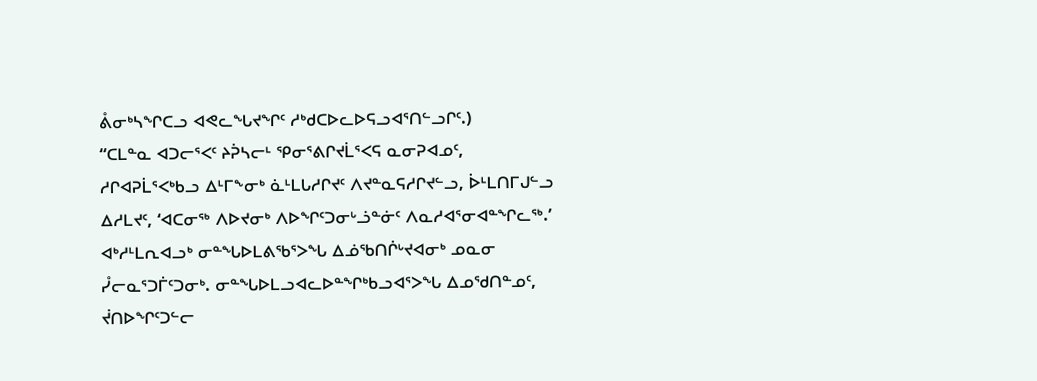ᕔᓂᒃᓴᖏᑕᓗ ᐊᕙᓚᖓᔪᖏᑦ ᓱᒃᑯᑕᐅᓚᐅᕋᓗᐊᕐᑎᓪᓗᒋᑦ.)
“ᑕᒪᓐᓇ ᐊᑐᓕᕐᐸᑦ ᔨᕉᓴᓕᒻ ᕿᓂᕐᕕᒋᔪᒫᕐᐸᕋ ᓇᓂᕈᐊᓄᑦ, ᓱᒋᐊᕈᒫᕐᐸᒃᑲᓗ ᐃᒻᒥᖕᓂᒃ ᓈᒻᒪᒐᓱᒋᔪᑦ ᐱᔪᓐᓇᕋᓱᒋᔪᓪᓗ, ᐆᒻᒪᑎᒥᒍᓪᓗ ᐃᓱᒪᔪᑦ, ‘ᐊᑕᓂᖅ ᐱᐅᔪᓂᒃ ᐱᐅᖏᑦᑐᓂᒡᓘᓐᓃᑦ ᐱᓇᓱᐊᕐᓂᐊᓐᖏᓚᖅ.’
ᐊᒃᓱᒻᒪᕆᐊᓗᒃ ᓂᓐᖓᐅᒪᕕᖃᕐᐳᖓ ᐃᓅᖃᑎᒌᒡᔪᐊᓂᒃ ᓄᓇᓂ ᓮᓕᓇᕐᑐᒦᑦᑐᓂᒃ. ᓂᓐᖓᐅᒪᓗᐊᓚᐅᓐᖏᒃᑲᓗᐊᕐᐳᖓ ᐃᓄᖁᑎᓐᓄᑦ, ᔫᑎᐅᖏᑦᑐᓪᓕ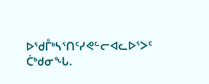ᐅᖁᒤᒃᓴᕐᑎᑦᓯᕙᓪᓕᐊᓚᐅᕐᐳᑦ ᑖᒃᑯᓂᖓ.